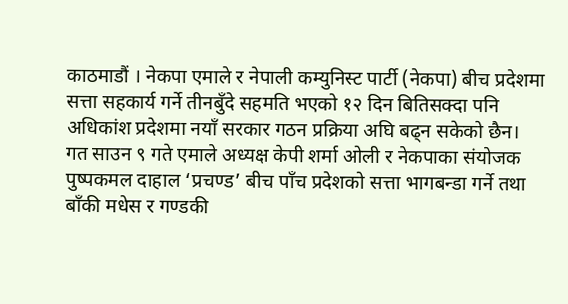काठमाडौं । नेकपा एमाले र नेपाली कम्युनिस्ट पार्टी (नेकपा) बीच प्रदेशमा सत्ता सहकार्य गर्ने तीनबुँदे सहमति भएको १२ दिन बितिसक्दा पनि अधिकांश प्रदेशमा नयाँ सरकार गठन प्रक्रिया अघि बढ्न सकेको छैन।
गत साउन ९ गते एमाले अध्यक्ष केपी शर्मा ओली र नेकपाका संयोजक पुष्पकमल दाहाल ‘प्रचण्ड’ बीच पाँच प्रदेशको सत्ता भागबन्डा गर्ने तथा बाँकी मधेस र गण्डकी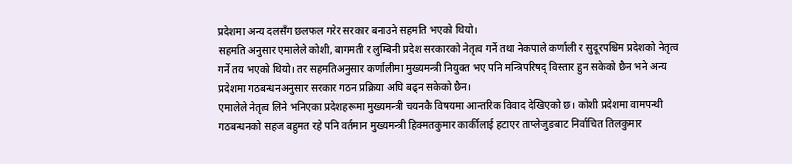प्रदेशमा अन्य दलसँग छलफल गरेर सरकार बनाउने सहमति भएको थियो।
सहमति अनुसार एमालेले कोशी, बागमती र लुम्बिनी प्रदेश सरकारको नेतृत्व गर्ने तथा नेकपाले कर्णाली र सुदूरपश्चिम प्रदेशको नेतृत्व गर्ने तय भएको थियो। तर सहमतिअनुसार कर्णालीमा मुख्यमन्त्री नियुक्त भए पनि मन्त्रिपरिषद् विस्तार हुन सकेको छैन भने अन्य प्रदेशमा गठबन्धनअनुसार सरकार गठन प्रक्रिया अघि बढ्न सकेको छैन।
एमालेले नेतृत्व लिने भनिएका प्रदेशहरूमा मुख्यमन्त्री चयनकै विषयमा आन्तरिक विवाद देखिएको छ। कोशी प्रदेशमा वामपन्थी गठबन्धनको सहज बहुमत रहे पनि वर्तमान मुख्यमन्त्री हिक्मतकुमार कार्कीलाई हटाएर ताप्लेजुङबाट निर्वाचित तिलकुमार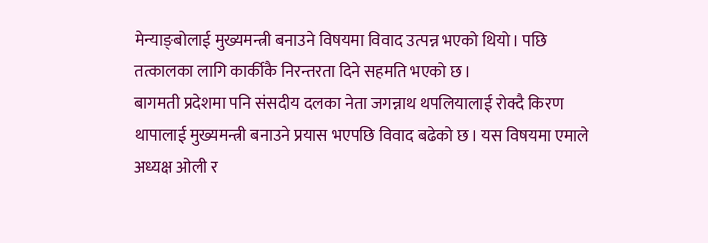मेन्याङ्बोलाई मुख्यमन्त्री बनाउने विषयमा विवाद उत्पन्न भएको थियो। पछि तत्कालका लागि कार्कीकै निरन्तरता दिने सहमति भएको छ।
बागमती प्रदेशमा पनि संसदीय दलका नेता जगन्नाथ थपलियालाई रोक्दै किरण थापालाई मुख्यमन्त्री बनाउने प्रयास भएपछि विवाद बढेको छ। यस विषयमा एमाले अध्यक्ष ओली र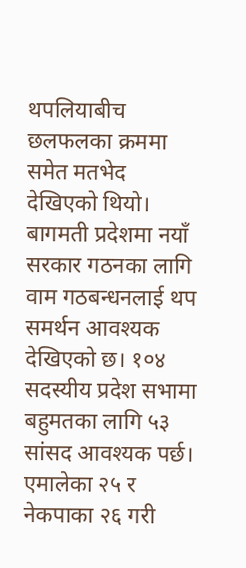थपलियाबीच छलफलका क्रममा समेत मतभेद देखिएको थियो।
बागमती प्रदेशमा नयाँ सरकार गठनका लागि वाम गठबन्धनलाई थप समर्थन आवश्यक देखिएको छ। १०४ सदस्यीय प्रदेश सभामा बहुमतका लागि ५३ सांसद आवश्यक पर्छ। एमालेका २५ र नेकपाका २६ गरी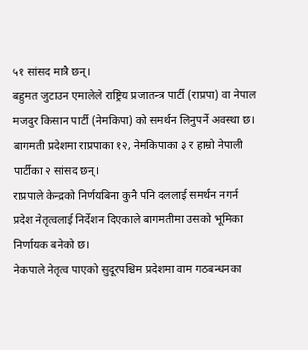५१ सांसद मात्रै छन्।
बहुमत जुटाउन एमालेले राष्ट्रिय प्रजातन्त्र पार्टी (राप्रपा) वा नेपाल मजदुर किसान पार्टी (नेमकिपा) को समर्थन लिनुपर्ने अवस्था छ। बागमती प्रदेशमा राप्रपाका १२, नेमकिपाका ३ र हाम्रो नेपाली पार्टीका २ सांसद छन्।
राप्रपाले केन्द्रको निर्णयबिना कुनै पनि दललाई समर्थन नगर्न प्रदेश नेतृत्वलाई निर्देशन दिएकाले बागमतीमा उसको भूमिका निर्णायक बनेको छ।
नेकपाले नेतृत्व पाएको सुदूरपश्चिम प्रदेशमा वाम गठबन्धनका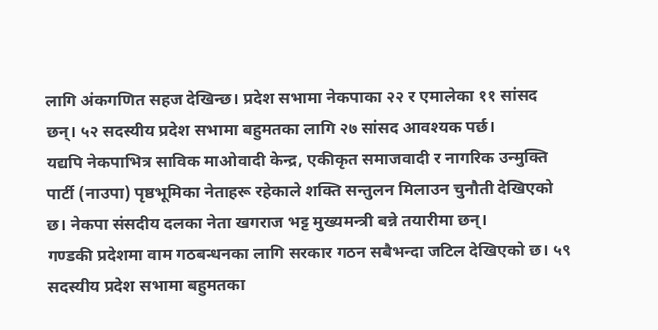लागि अंकगणित सहज देखिन्छ। प्रदेश सभामा नेकपाका २२ र एमालेका ११ सांसद छन्। ५२ सदस्यीय प्रदेश सभामा बहुमतका लागि २७ सांसद आवश्यक पर्छ।
यद्यपि नेकपाभित्र साविक माओवादी केन्द्र, एकीकृत समाजवादी र नागरिक उन्मुक्ति पार्टी (नाउपा) पृष्ठभूमिका नेताहरू रहेकाले शक्ति सन्तुलन मिलाउन चुनौती देखिएको छ। नेकपा संसदीय दलका नेता खगराज भट्ट मुख्यमन्त्री बन्ने तयारीमा छन्।
गण्डकी प्रदेशमा वाम गठबन्धनका लागि सरकार गठन सबैभन्दा जटिल देखिएको छ। ५९ सदस्यीय प्रदेश सभामा बहुमतका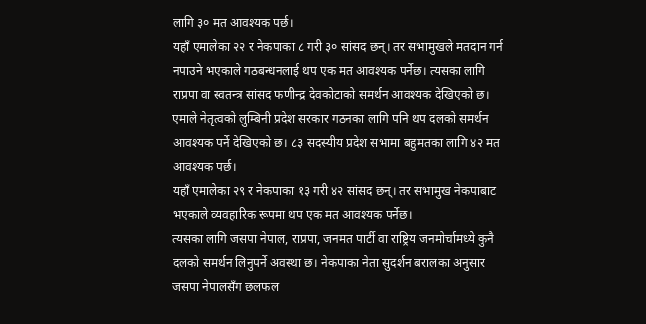लागि ३० मत आवश्यक पर्छ।
यहाँ एमालेका २२ र नेकपाका ८ गरी ३० सांसद छन्। तर सभामुखले मतदान गर्न नपाउने भएकाले गठबन्धनलाई थप एक मत आवश्यक पर्नेछ। त्यसका लागि राप्रपा वा स्वतन्त्र सांसद फणीन्द्र देवकोटाको समर्थन आवश्यक देखिएको छ।
एमाले नेतृत्वको लुम्बिनी प्रदेश सरकार गठनका लागि पनि थप दलको समर्थन आवश्यक पर्ने देखिएको छ। ८३ सदस्यीय प्रदेश सभामा बहुमतका लागि ४२ मत आवश्यक पर्छ।
यहाँ एमालेका २९ र नेकपाका १३ गरी ४२ सांसद छन्। तर सभामुख नेकपाबाट भएकाले व्यवहारिक रूपमा थप एक मत आवश्यक पर्नेछ।
त्यसका लागि जसपा नेपाल, राप्रपा, जनमत पार्टी वा राष्ट्रिय जनमोर्चामध्ये कुनै दलको समर्थन लिनुपर्ने अवस्था छ। नेकपाका नेता सुदर्शन बरालका अनुसार जसपा नेपालसँग छलफल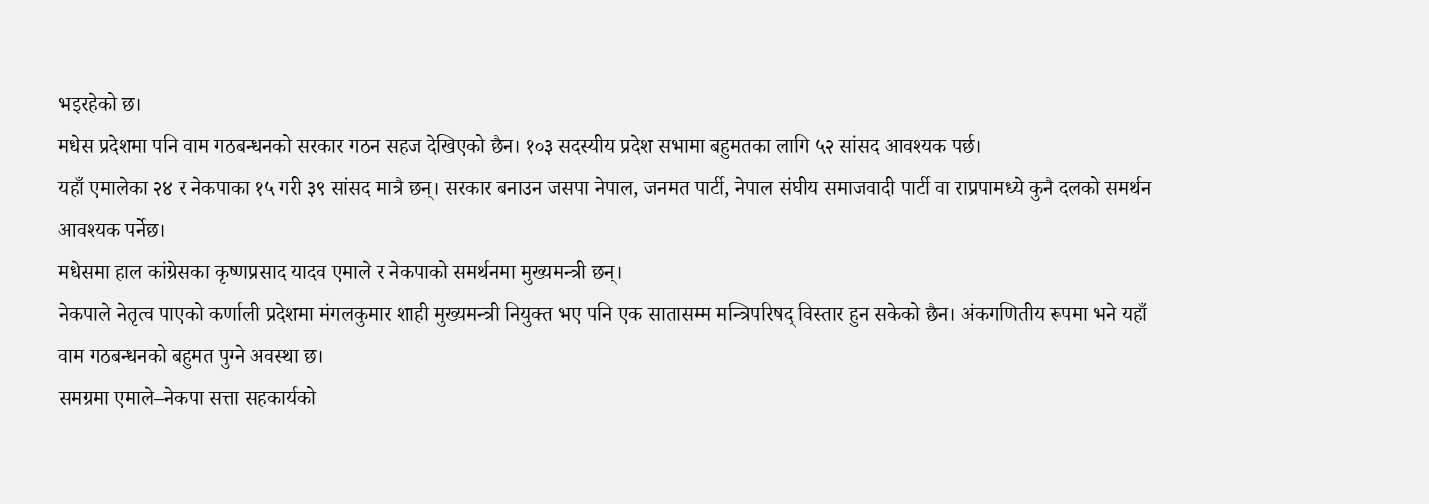भइरहेको छ।
मधेस प्रदेशमा पनि वाम गठबन्धनको सरकार गठन सहज देखिएको छैन। १०३ सदस्यीय प्रदेश सभामा बहुमतका लागि ५२ सांसद आवश्यक पर्छ।
यहाँ एमालेका २४ र नेकपाका १५ गरी ३९ सांसद मात्रै छन्। सरकार बनाउन जसपा नेपाल, जनमत पार्टी, नेपाल संघीय समाजवादी पार्टी वा राप्रपामध्ये कुनै दलको समर्थन आवश्यक पर्नेछ।
मधेसमा हाल कांग्रेसका कृष्णप्रसाद यादव एमाले र नेकपाको समर्थनमा मुख्यमन्त्री छन्।
नेकपाले नेतृत्व पाएको कर्णाली प्रदेशमा मंगलकुमार शाही मुख्यमन्त्री नियुक्त भए पनि एक सातासम्म मन्त्रिपरिषद् विस्तार हुन सकेको छैन। अंकगणितीय रूपमा भने यहाँ वाम गठबन्धनको बहुमत पुग्ने अवस्था छ।
समग्रमा एमाले–नेकपा सत्ता सहकार्यको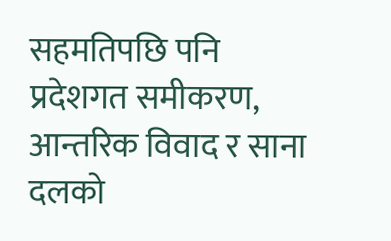सहमतिपछि पनि प्रदेशगत समीकरण, आन्तरिक विवाद र साना दलको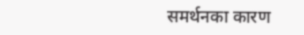समर्थनका कारण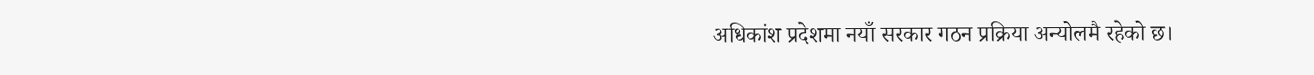अधिकांश प्रदेशमा नयाँ सरकार गठन प्रक्रिया अन्योलमै रहेको छ।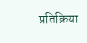प्रतिक्रिया